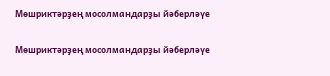Мөшриктәрҙең мосолмандарҙы йәберләүе

Мөшриктәрҙең мосолмандарҙы йәберләүе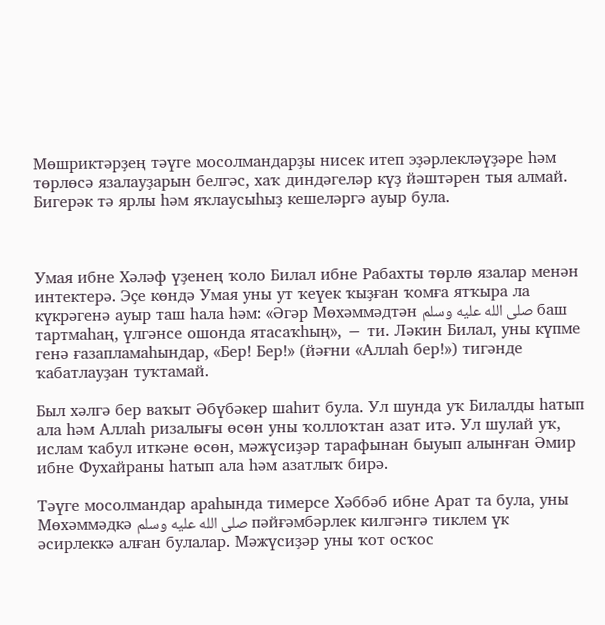Мөшриктәрҙең тәүге мосолмандарҙы нисек итеп эҙәрлекләүҙәре һәм төрлөсә язалауҙарын белгәс, хаҡ диндәгеләр күҙ йәштәрен тыя алмай. Бигерәк тә ярлы һәм яҡлаусыһыҙ кешеләргә ауыр була.



Умая ибне Хәләф үҙенең ҡоло Билал ибне Рабахты төрлө язалар менән интектерә. Эҫе көндә Умая уны ут ҡеүек ҡыҙған ҡомға ятҡыра ла күкрәгенә ауыр таш һала һәм: «Әгәр Мөхәммәдтән صلى الله عليه وسلم баш тартмаһаң, үлгәнсе ошонда ятасаҡһың», − ти. Ләкин Билал, уны күпме генә ғазапламаһындар, «Бер! Бер!» (йәғни «Аллаһ бер!») тигәнде ҡабатлауҙан туҡтамай.

Был хәлгә бер ваҡыт Әбүбәкер шаһит була. Ул шунда уҡ Билалды һатып ала һәм Аллаһ ризалығы өсөн уны ҡоллоҡтан азат итә. Ул шулай уҡ, ислам ҡабул иткәне өсөн, мәжүсиҙәр тарафынан быуып алынған Әмир ибне Фухайраны һатып ала һәм азатлыҡ бирә.

Тәүге мосолмандар араһында тимерсе Хәббәб ибне Арат та була, уны Мөхәммәдкә صلى الله عليه وسلم пәйғәмбәрлек килгәнгә тиклем үк әсирлеккә алған булалар. Мәжүсиҙәр уны ҡот осҡос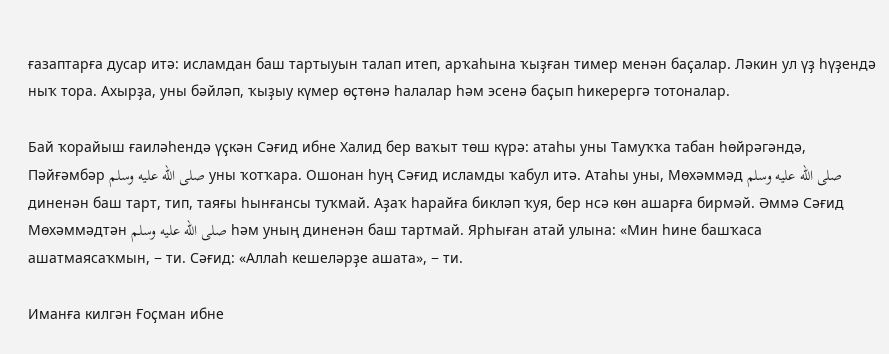ғазаптарға дусар итә: исламдан баш тартыуын талап итеп, арҡаһына ҡыҙған тимер менән баҫалар. Ләкин ул үҙ һүҙендә ныҡ тора. Ахырҙа, уны бәйләп, ҡыҙыу күмер өҫтөнә һалалар һәм эсенә баҫып һикерергә тотоналар.

Бай ҡорайыш ғаиләһендә үҫкән Сәғид ибне Халид бер ваҡыт төш күрә: атаһы уны Тамуҡҡа табан һөйрәгәндә, Пәйғәмбәр صلى الله عليه وسلم уны ҡотҡара. Ошонан һуң Сәғид исламды ҡабул итә. Атаһы уны, Мөхәммәд صلى الله عليه وسلم диненән баш тарт, тип, таяғы һынғансы туҡмай. Аҙаҡ һарайға бикләп ҡуя, бер нсә көн ашарға бирмәй. Әммә Сәғид Мөхәммәдтән صلى الله عليه وسلم һәм уның диненән баш тартмай. Ярһыған атай улына: «Мин һине башҡаса ашатмаясаҡмын, − ти. Сәғид: «Аллаһ кешеләрҙе ашата», − ти.

Иманға килгән Ғоҫман ибне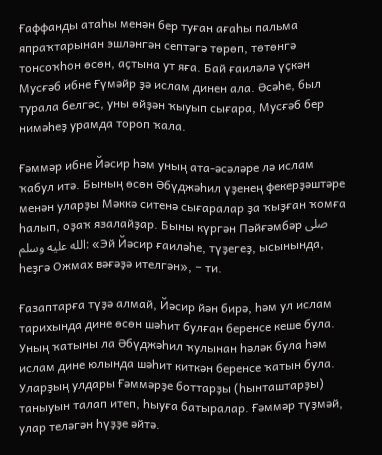Ғаффанды атаһы менән бер туған ағаһы пальма япраҡтарынан эшләнгән септәгә төрөп, төтөнгә тонсоҡһон өсөн, аҫтына ут яға. Бай ғаиләлә үҫкән Мусғәб ибне Ғүмәйр ҙә ислам динен ала. Әсәһе, был турала белгәс, уны өйҙән ҡыуып сығара, Мусғәб бер нимәһеҙ урамда тороп ҡала.

Ғәммәр ибне Йәсир һәм уның ата-әсәләре лә ислам ҡабул итә. Бының өсөн Әбүджәһил үҙенең фекерҙәштәре менән уларҙы Мәккә ситенә сығаралар ҙа ҡыҙған ҡомға һалып, оҙаҡ язалайҙар. Быны күргән Пәйғәмбәр صلى الله عليه وسلم: «Эй Йәсир ғаиләһе, түҙегеҙ, ысынында, һеҙгә Ожмах вәғәҙә ителгән», − ти.

Ғазаптарға түҙә алмай, Йәсир йән бирә, һәм ул ислам тарихында дине өсөн шәһит булған беренсе кеше була. Уның ҡатыны ла Әбүджәһил ҡулынан һәләк була һәм ислам дине юлында шәһит киткән беренсе ҡатын була. Уларҙың улдары Ғәммәрҙе боттарҙы (һынташтарҙы) таныуын талап итеп, һыуға батыралар. Ғәммәр түҙмәй, улар теләгән һүҙҙе әйтә.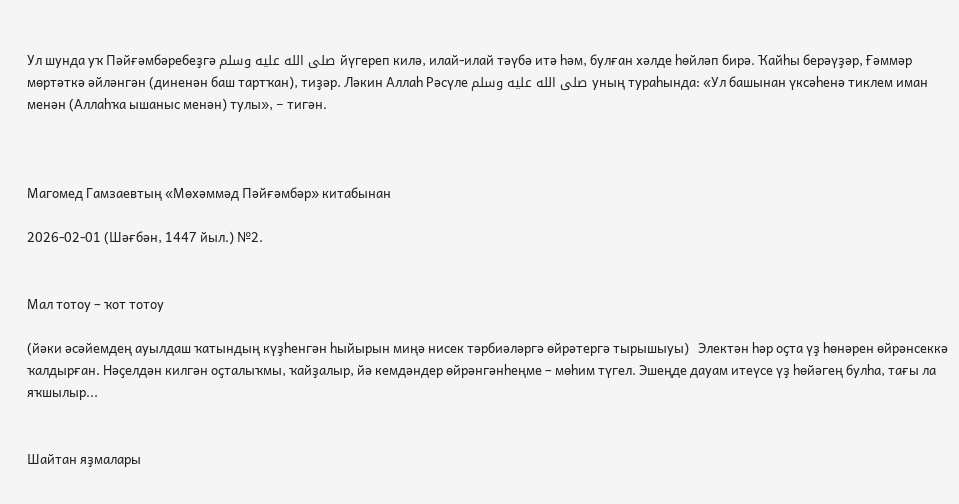Ул шунда уҡ Пәйғәмбәребеҙгә صلى الله عليه وسلم йүгереп килә, илай-илай тәүбә итә һәм, булған хәлде һөйләп бирә. Ҡайһы берәүҙәр, Ғәммәр мөртәткә әйләнгән (диненән баш тартҡан), тиҙәр. Ләкин Аллаһ Рәсүле صلى الله عليه وسلم уның тураһында: «Ул башынан үксәһенә тиклем иман менән (Аллаһҡа ышаныс менән) тулы», − тигән.



Магомед Гамзаевтың «Мөхәммәд Пәйғәмбәр» китабынан

2026-02-01 (Шәғбән, 1447 йыл.) №2.


Мал тотоу – ҡот тотоу

(йәки әсәйемдең ауылдаш ҡатындың күҙһенгән һыйырын миңә нисек тәрбиәләргә өйрәтергә тырышыуы)   Электән һәр оҫта үҙ һөнәрен өйрәнсеккә ҡалдырған. Нәҫелдән килгән оҫталыҡмы, ҡайҙалыр, йә кемдәндер өйрәнгәнһеңме – мөһим түгел. Эшеңде дауам итеүсе үҙ һөйәгең булһа, тағы ла яҡшылыр...


Шайтан яҙмалары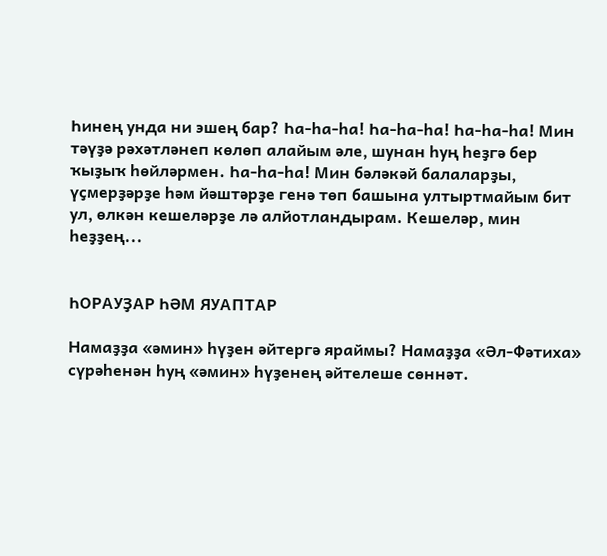Һинең унда ни эшең бар? Һа-һа-һа! Һа-һа-һа! Һа-һа-һа! Мин тәүҙә рәхәтләнеп көлөп алайым әле, шунан һуң һеҙгә бер ҡыҙыҡ һөйләрмен. Һа-һа-һа! Мин бәләкәй балаларҙы, үҫмерҙәрҙе һәм йәштәрҙе генә төп башына ултыртмайым бит ул, өлкән кешеләрҙе лә алйотландырам. Кешеләр, мин һеҙҙең...


ҺОРАУҘАР ҺӘМ ЯУАПТАР

Намаҙҙа «әмин» һүҙен әйтергә яраймы? Намаҙҙа «Әл-Фәтиха» сүрәһенән һуң «әмин» һүҙенең әйтелеше сөннәт.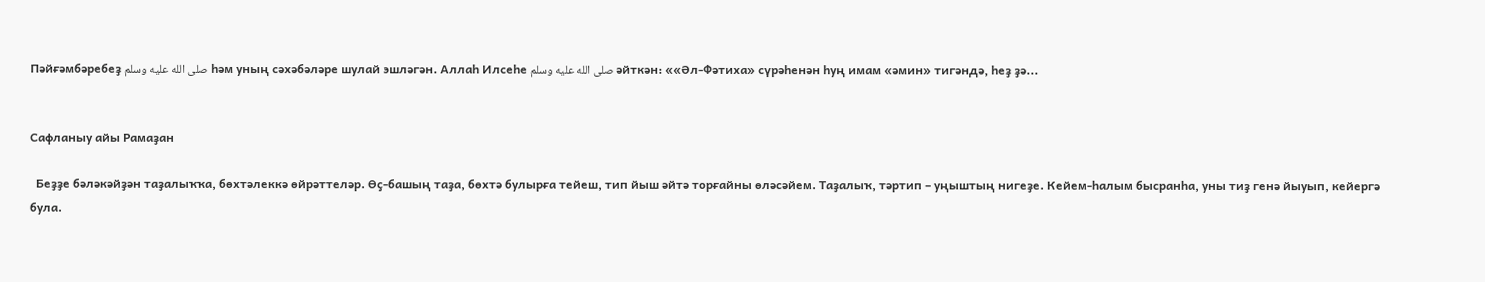Пәйғәмбәребеҙ صلى الله عليه وسلم һәм уның сәхәбәләре шулай эшләгән. Аллаһ Илсеһе صلى الله عليه وسلم әйткән: ««Әл-Фәтиха» сүрәһенән һуң имам «әмин» тигәндә, һеҙ ҙә...


Сафланыу айы Рамаҙан

  Беҙҙе бәләкәйҙән таҙалыҡҡа, бөхтәлеккә өйрәттеләр. Өҫ-башың таҙа, бөхтә булырға тейеш, тип йыш әйтә торғайны өләсәйем. Таҙалыҡ, тәртип – уңыштың нигеҙе. Кейем-һалым бысранһа, уны тиҙ генә йыуып, кейергә була.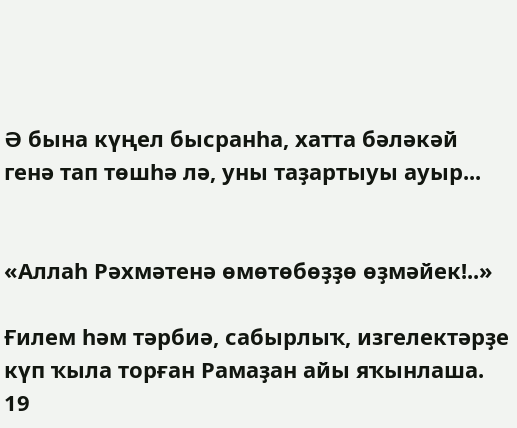Ә бына күңел бысранһа, хатта бәләкәй генә тап төшһә лә, уны таҙартыуы ауыр...


«Аллаһ Рәхмәтенә өмөтөбөҙҙө өҙмәйек!..»

Ғилем һәм тәрбиә, сабырлыҡ, изгелектәрҙе күп ҡыла торған Рамаҙан айы яҡынлаша. 19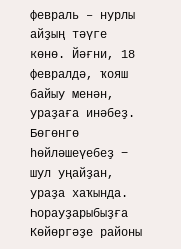февраль – нурлы айҙың тәүге көнө. Йәғни, 18 февралдә, ҡояш байыу менән, ураҙаға инәбеҙ. Бөгөнгө һөйләшеүебеҙ − шул уңайҙан, ураҙа хаҡында. Һорауҙарыбыҙға Көйөргәҙе районы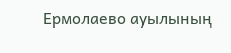Ермолаево ауылының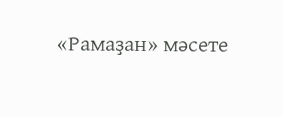«Рамаҙан» мәсете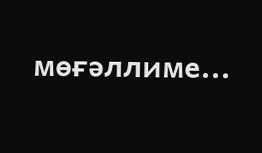мөғәллиме...